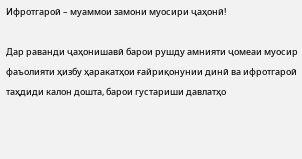Ифротгароӣ – муаммои замони муосири ҷаҳонӣ!

Дар раванди ҷаҳонишавӣ барои рушду амнияти ҷомеаи муосир фаъолияти ҳизбу ҳаракатҳои ғайриқонунии динӣ ва ифротгароӣ таҳдиди калон дошта, барои густариши давлатҳо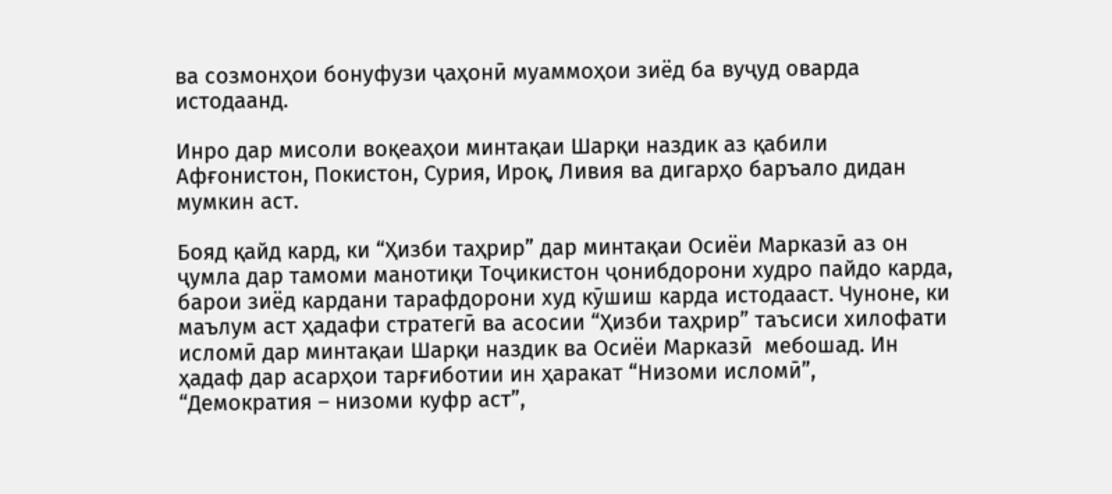ва созмонҳои бонуфузи ҷаҳонӣ муаммоҳои зиёд ба вуҷуд оварда истодаанд.

Инро дар мисоли воқеаҳои минтақаи Шарқи наздик аз қабили Афғонистон, Покистон, Сурия, Ироқ, Ливия ва дигарҳо баръало дидан мумкин аст.

Бояд қайд кард, ки “Ҳизби таҳрир” дар минтақаи Осиёи Марказӣ аз он ҷумла дар тамоми манотиқи Тоҷикистон ҷонибдорони худро пайдо карда, барои зиёд кардани тарафдорони худ кӯшиш карда истодааст. Чуноне, ки маълум аст ҳадафи стратегӣ ва асосии “Ҳизби таҳрир” таъсиси хилофати исломӣ дар минтақаи Шарқи наздик ва Осиёи Марказӣ  мебошад. Ин ҳадаф дар асарҳои тарғиботии ин ҳаракат “Низоми исломӣ”, “Демократия – низоми куфр аст”,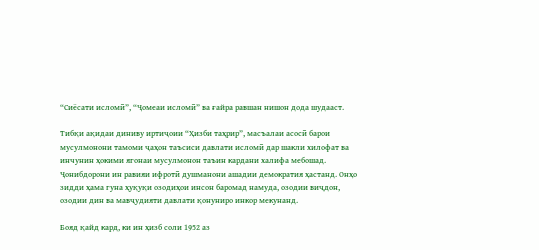“Сиёсати исломӣ”, “Ҷомеаи исломӣ” ва ғайра равшан нишон дода шудааст.

Тибқи ақидаи диниву иртиҷоии “Ҳизби таҳрир”, масъалаи асосӣ барои мусулмонони тамоми ҷаҳон таъсиси давлати исломӣ дар шакли хилофат ва инчунин ҳокими ягонаи мусулмонон таъин кардани халифа мебошад. Ҷонибдорони ин равияи ифротӣ душманони ашадии демократия ҳастанд. Онҳо зидди ҳама гуна ҳуқуқи озодиҳои инсон баромад намуда, озодии виҷдон, озодии дин ва мавҷудияти давлати қонуниро инкор мекунанд.

Бояд қайд кард, ки ин ҳизб соли 1952 аз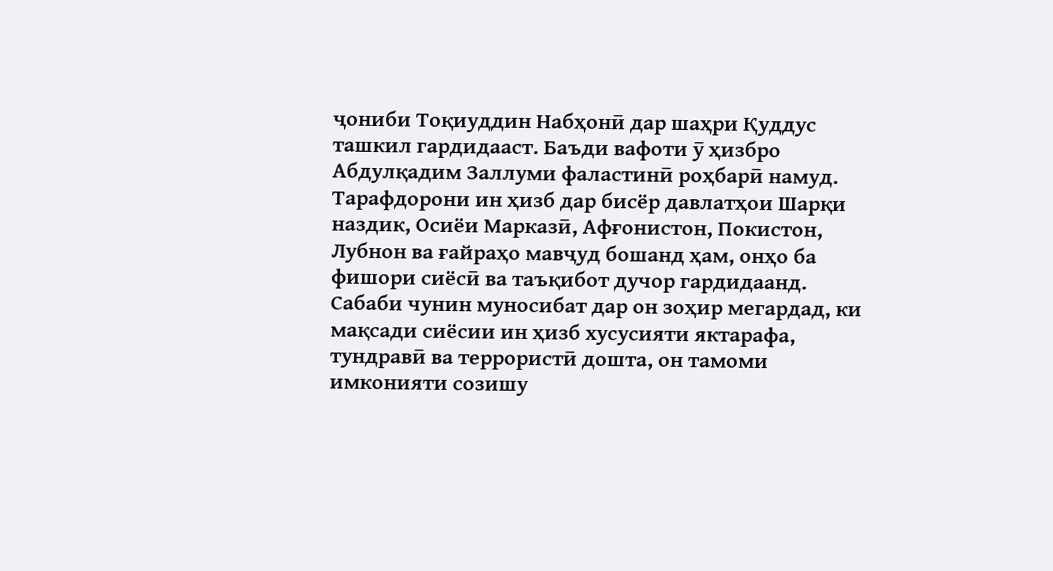ҷониби Тоқиуддин Набҳонӣ дар шаҳри Қуддус ташкил гардидааст. Баъди вафоти ӯ ҳизбро Абдулқадим Заллуми фаластинӣ роҳбарӣ намуд. Тарафдорони ин ҳизб дар бисёр давлатҳои Шарқи наздик, Осиёи Марказӣ, Афғонистон, Покистон, Лубнон ва ғайраҳо мавҷуд бошанд ҳам, онҳо ба фишори сиёсӣ ва таъқибот дучор гардидаанд. Сабаби чунин муносибат дар он зоҳир мегардад, ки мақсади сиёсии ин ҳизб хусусияти яктарафа, тундравӣ ва террористӣ дошта, он тамоми имконияти созишу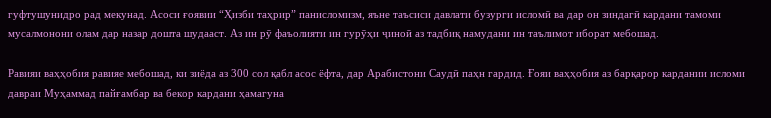гуфтушунидро рад мекунад. Асоси ғоявии “Ҳизби таҳрир” панисломизм, яъне таъсиси давлати бузурги исломӣ ва дар он зиндагӣ кардани тамоми мусалмонони олам дар назар дошта шудааст. Аз ин рӯ фаъолияти ин гурӯҳи ҷиноӣ аз тадбиқ намудани ин таълимот иборат мебошад.

Равияи ваҳҳобия равияе мебошад, ки зиёда аз 300 сол қабл асос ёфта, дар Арабистони Саудӣ паҳн гардид. Ғояи ваҳҳобия аз барқарор кардании исломи давраи Муҳаммад пайғамбар ва бекор кардани ҳамагуна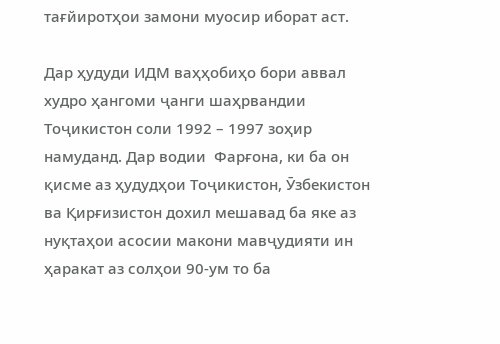тағйиротҳои замони муосир иборат аст.

Дар ҳудуди ИДМ ваҳҳобиҳо бори аввал худро ҳангоми ҷанги шаҳрвандии Тоҷикистон соли 1992 – 1997 зоҳир намуданд. Дар водии  Фарғона, ки ба он қисме аз ҳудудҳои Тоҷикистон, Ӯзбекистон ва Қирғизистон дохил мешавад ба яке аз нуқтаҳои асосии макони мавҷудияти ин ҳаракат аз солҳои 90-ум то ба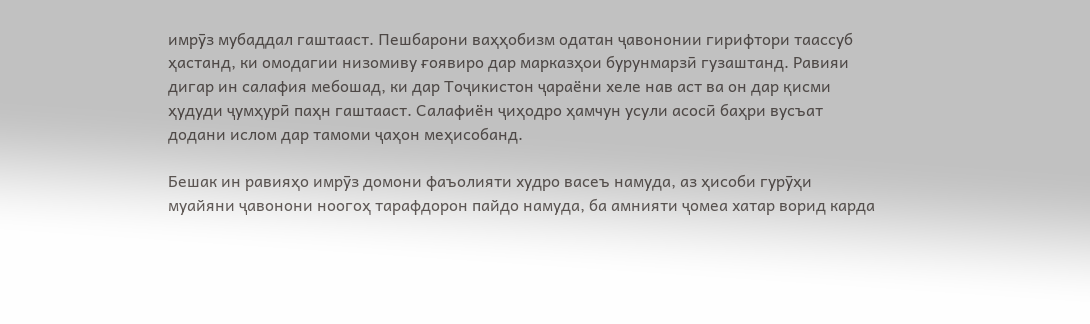имрӯз мубаддал гаштааст. Пешбарони ваҳҳобизм одатан ҷавононии гирифтори таассуб ҳастанд, ки омодагии низомиву ғоявиро дар марказҳои бурунмарзӣ гузаштанд. Равияи дигар ин салафия мебошад, ки дар Тоҷикистон ҷараёни хеле нав аст ва он дар қисми ҳудуди ҷумҳурӣ паҳн гаштааст. Салафиён ҷиҳодро ҳамчун усули асосӣ баҳри вусъат додани ислом дар тамоми ҷаҳон меҳисобанд.

Бешак ин равияҳо имрӯз домони фаъолияти худро васеъ намуда, аз ҳисоби гурӯҳи муайяни ҷавонони ноогоҳ тарафдорон пайдо намуда, ба амнияти ҷомеа хатар ворид карда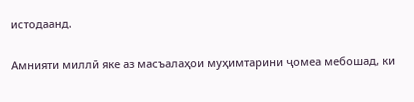истодаанд.

Амнияти миллӣ яке аз масъалаҳои муҳимтарини ҷомеа мебошад, ки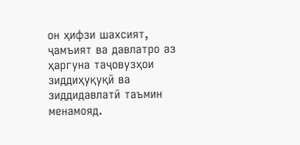он ҳифзи шахсият, ҷамъият ва давлатро аз ҳаргуна таҷовузҳои зиддиҳуқуқӣ ва зиддидавлатӣ таъмин менамояд.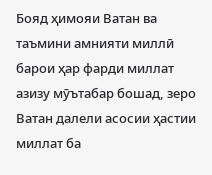Бояд ҳимояи Ватан ва таъмини амнияти миллӣ барои ҳар фарди миллат азизу мӯътабар бошад, зеро Ватан далели асосии ҳастии миллат ба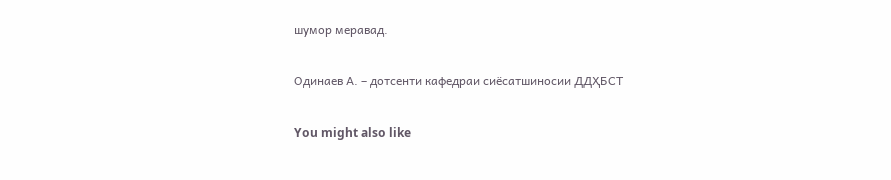шумор меравад.

Одинаев А. – дотсенти кафедраи сиёсатшиносии ДДҲБСТ

You might also like